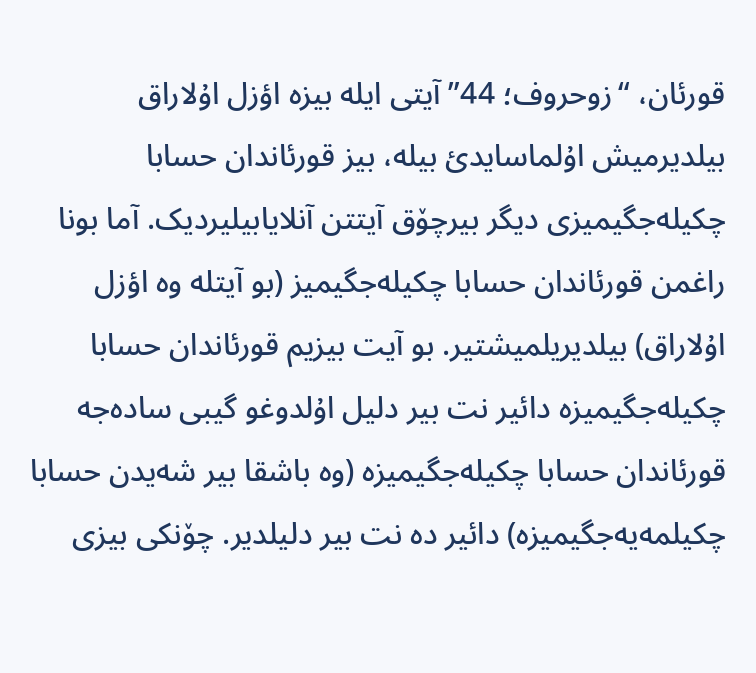قورئان، “زوحروف؛ 44” آیتی ایلە بیزە اؤزل اۇلاراق بیلدیرمیش اۇلماسایدئ بیلە، بیز قورئاندان حسابا چکیلەجگیمیزی دیگر بیرچۆق آیتتن آنلایابیلیردیک. آما بونا راغمن قورئاندان حسابا چکیلەجگیمیز (بو آیتلە وە اؤزل اۇلاراق) بیلدیریلمیشتیر. بو آیت بیزیم قورئاندان حسابا چکیلەجگیمیزە دائیر نت بیر دلیل اۇلدوغو گیبی سادەجە قورئاندان حسابا چکیلەجگیمیزە (وە باشقا بیر شەیدن حسابا چکیلمەیەجگیمیزە) دائیر دە نت بیر دلیلدیر. چۆنکی بیزی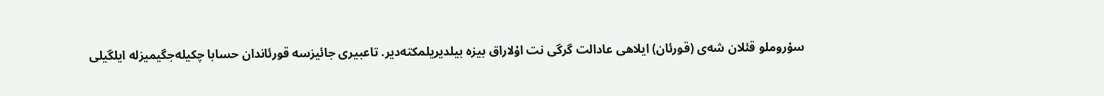سۇروملو قئلان شەی (قورئان) ایلاهی عادالت گرگی نت اۇلاراق بیزە بیلدیریلمکتەدیر. تاعبیری جائیزسە قورئاندان حسابا چکیلەجگیمیزلە ایلگیلی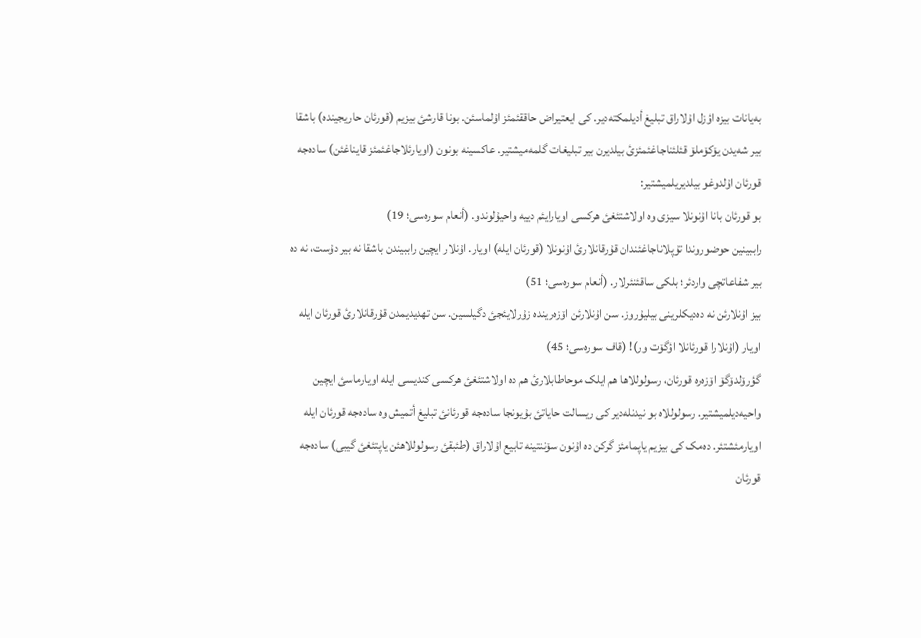بەیانات بیزە اؤزل اۇلاراق تبلیغ أدیلمکتەدیر. کی ایعتیراض حاققئمئز اۇلماسئن. بونا قارشئ بیزیم (قورئان حاریجیندە) باشقا بیر شەیدن یۆکۆملۆ قئلئناجاغئمئزئ بیلدیرن بیر تبلیغات گلمەمیشتیر. عاکسینە بونون (اویارئلاجاغئمئز قایناغئن) سادەجە قورئان اۇلدوغو بیلدیریلمیشتیر:
بو قورئان بانا اۇنونلا سیزی وە اولاشتئغئ هرکسی اویارایئم دییە واحیۇلوندو. (أنعام سورەسی؛ 19)
راببینین حوضوروندا تۇپلاناجاغئندان قۇرقانلارئ اۇنونلا (قورئان ایلە) اویار. اۇنلار ایچین راببیندن باشقا نە بیر دۇست، نە دە بیر شفاعاتچی واردئر؛ بلکی ساقئنئرلار. (أنعام سورەسی؛ 51)
بیز اۇنلارئن نە دەدیکلرینی بیلیۇروز. سن اۇنلارئن اۆزەریندە زۇرلایئجئ دگیلسین. سن تهدیدیمدن قۇرقانلارئ قورئان ایلە اویار (اۇنلارا قورئانلا اؤگۆت ور)! (قاف سورەسی؛ 45)
گؤرۆلدۆگۆ اۆزەرە قورئان، رسولوللاها هم ایلک موحاطابلارئ هم دە اولاشتئغئ هرکسی کندیسی ایلە اویارماسئ ایچین واحیەدیلمیشتیر. رسولوللاە بو نیدنلەدیر کی ریسالت حایاتئ بۇیونجا سادەجە قورئانئ تبلیغ أتمیش وە سادەجە قورئان ایلە اویارمئشتئر. دەمک کی بیزیم یاپمامئز گرکن دە اۇنون سۆننتینە تابیع اۇلاراق (طئبقئ رسولوللاهئن یاپتئغئ گیبی) سادەجە قورئان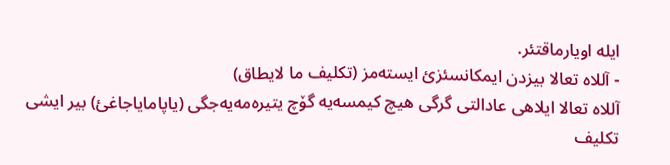ایلە اویارماقتئر.
- آللاە تعالا بیزدن ایمکانسئزئ ایستەمز (تکلیف ما لایطاق)
آللاە تعالا ایلاهی عادالتی گرگی هیچ کیمسەیە گۆچ یتیرەمەیەجگی (یاپامایاجاغئ) بیر ایشی تکلیف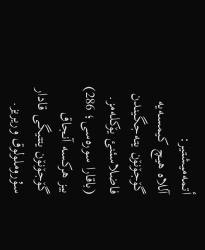أتمەمیشتیر:
آللاە هیچ کیمسەیە گۆجۆنۆن یتەجگیندن فاضلاسئنئ یۆکلەمز. (باقارا سورەسی؛ 286)
بیز هرکسە آنجاق گۆجۆنۆن یتتیگی قادار سۇروملولوق وریریز.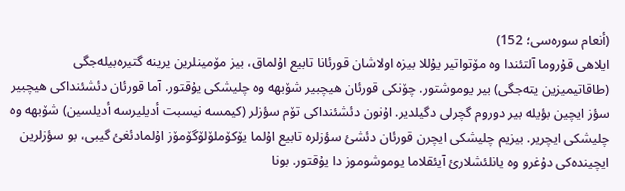(أنعام سورەسی؛ 152)
ایلاهی قۇروما آلتئندا وە مۆتواتیر یۇللا بیزە اولاشان قورئانا تابیع اۇلماق، بیز مۆمینلرین یرینە گتیرەبیلەجگی (طاقاتیمیزین یتەجگی) بیر یوموشتور. چۆنکی قورئان هیچبیر شۆبهە وە چلیشکی یۇقتور. آما قورئان دئشئنداکی هیچبیر سؤز ایچین بؤیلە بیر دوروم گچرلی دگیلدیر. اۇنون دئشئنداکی تۆم سؤزلر (کیمسە نیسبت أدیلیرسە أدیلسین) شۆبهە وە چلیشکی ایچریر. بیزیم چلیشکی ایچرن قورئان دئشئ سؤزلرە تابیع اۇلما یۆکۆملۆلۆگۆمۆز اۇلمادئغئ گیبی، بو سؤزلرین ایچیندەکی دۇغرو وە یانلئشلارئ آیئقلاما یوموشوموز دا یۇقتور. بونا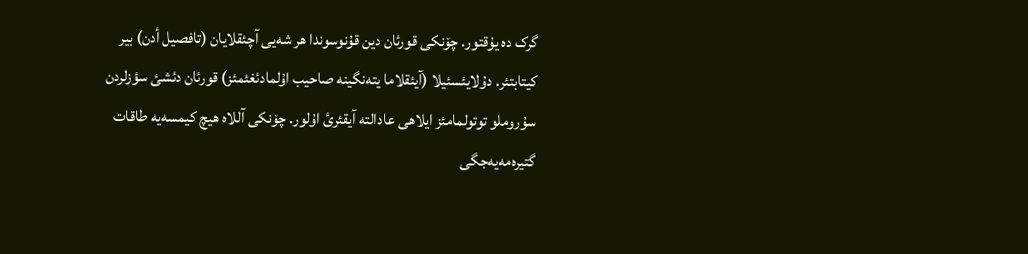گرک دە یۇقتور. چۆنکی قورئان دین قۇنوسوندا هر شەیی آچئقلایان (تافصیل أدن) بیر کیتابتئر. دۇلایئسئیلا (آیئقلاما یتەنگینە صاحیب اۇلمادئغئمئز) قورئان دئشئ سؤزلردن سۇروملو توتولمامئز ایلاهی عادالتە آیقئرئ اۇلور. چۆنکی آللاە هیچ کیمسەیە طاقات گتیرەمەیەجگی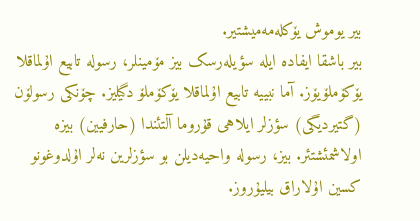بیر یوموش یۆکلەمەمیشتیر.
بیر باشقا ایفادە ایلە سؤیلەرسک بیز مۆمینلر، رسولە تابیع اۇلماقلا یۆکۆملۆیۆز. آما نبییە تابیع اۇلماقلا یۆکۆملۆ دگیلیز. چۆنکی رسولۆن (گتیردیگی) سؤزلر ایلاهی قۇروما آلتئندا (حارفیین) بیزە اولاشمئشتئر. بیز، رسولە واحیەدیلن بو سؤزلرین نەلر اۇلدوغونو کسین اۇلاراق بیلیۇروز.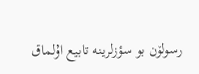رسولۆن بو سؤزلرینە تابیع اۇلماق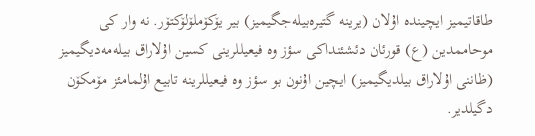طاقاتیمیز ایچیندە اۇلان (یرینە گتیرەبیلەجگیمیز) بیر یۆکۆملۆلۆکتۆر. نە وار کی موحاممدین (ع) قورئان دئشئنداکی سؤز وە فیعیللرینی کسین اۇلاراق بیلەمەدیگیمیز (ظاننی اۇلاراق بیلدیگیمیز) ایچین اۇنون بو سؤز وە فیعیللرینە تابیع اۇلمامئز مۆمکۆن دگیلدیر.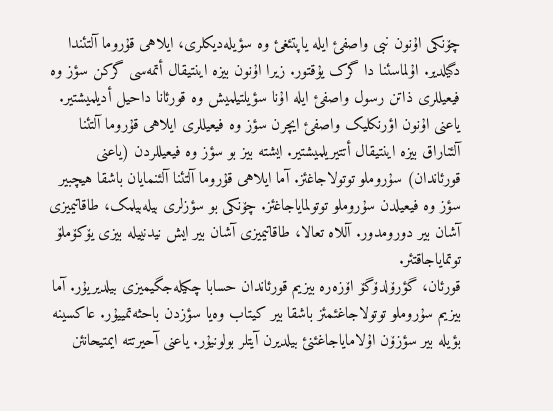چۆنکی اۇنون نبی واصفئ ایلە یاپتئغئ وە سؤیلەدیکلری، ایلاهی قۇروما آلتئندا دگیلدیر. اۇلماسئنا دا گرک یۇقتور. زیرا اۇنون بیزە اینتیقال أتمەسی گرکن سؤز وە فیعیللری ذاتن رسول واصفئ ایلە اۇنا سؤیلتیلمیش وە قورئانا داحیل أدیلمیشتیر. یاعنی اۇنون اؤرنکلیک واصفئ ایچرن سؤز وە فیعیللری ایلاهی قۇروما آلتئنا آلئناراق بیزە اینتیقال أتتیریلمیشتیر. ایشتە بیز بو سؤز وە فیعیللردن (یاعنی قورئاندان) سۇروملو توتولاجاغئز. آما ایلاهی قۇروما آلتئنا آلئنمایان باشقا هیچبیر سؤز وە فیعیلدن سۇروملو توتولمایاجاغئز. چۆنکی بو سؤزلری بیلەبیلمک، طاقاتیمیزی آشان بیر دورومدور. آللاە تعالا، طاقاتیمیزی آشان بیر ایش نیدنییلە بیزی یۆکۆملۆ توتمایاجاقتئر.
قورئان، گؤرۆلدۆگۆ اۆزەرە بیزیم قورئاندان حسابا چکیلەجگیمیزی بیلدیریۇر. آما بیزیم سۇروملو توتولاجاغئمئز باشقا بیر کیتاب وەیا سؤزدن باحثەتمییۇر. عاکسینە بؤیلە بیر سؤزۆن اۇلامایاجاغئنئ بیلدیرن آیتلر بولونیۇر. یاعنی آحیرتتە ایمتیحانئن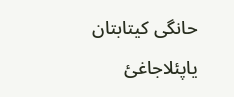حانگی کیتابتان یاپئلاجاغئ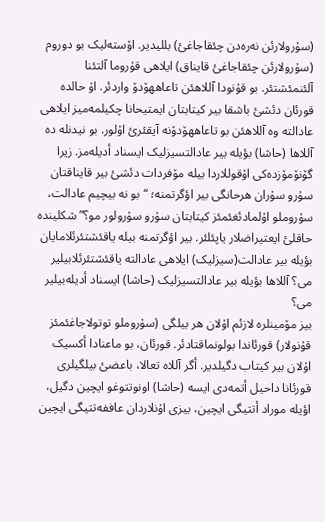(سۇرولارئن نەرەدن چئقاجاغئ) بللیدیر. اۆستەلیک بو دوروم (سۇرولارئن چئقاجاغئ قایناق) ایلاهی قۇروما آلتئنا آلئنمئشتئر. بو قۇنودا آللاهئن تاعاههۆدۆ واردئر. اۇ حالدە قورئان دئشئ باشقا بیر کیتابتان ایمتیحانا چکیلمەمیز ایلاهی عادالتە وە آللاهئن بو تاعاههۆدۆنە آیقئرئ اۇلور. بو نیدنلە دە آللاها (حاشا) بؤیلە بیر عادالتسیزلیک ایسناد أدیلەمز. زیرا گۆنۆمۆزدەکی اۇقوللاردا بیلە مۆفردات دئشئ بیر قایناقتان سۇرو سۇران هرحانگی بیر اؤگرتمنە؛ “بو نە بیچیم عادالت، سۇروملو اۇلمادئغئمئز کیتابتان سۇرو سۇرولور مو؟” شکلیندە حاقلئ ایعتیراضلار یاپئلئر. بیر اؤگرتمنە بیلە یاقئشتئرئلامایان بؤیلە بیر عادالت(سیزلیک) ایلاهی عادالتە یاقئشتئرئلابیلیر می؟ آللاها بؤیلە بیر عادالتسیزلیک (حاشا) ایسناد أدیلەبیلیر می؟
بیز مۆمینلرە لازئم اۇلان هر بیلگی (سۇروملو توتولاجاغئمئز قۇنولار) قورئاندا بولونماقتادئر. قورئان، بو ماعنادا أکسیک اۇلان بیر کیتاب دگیلدیر. أگر آللاە تعالا، باعضئ بیلگیلری قورئانا داحیل أتمەدی ایسە (حاشا) اونوتتوغو ایچین دگیل، اؤیلە موراد أتتیگی ایچین، بیزی اۇنلاردان عاففەتتیگی ایچین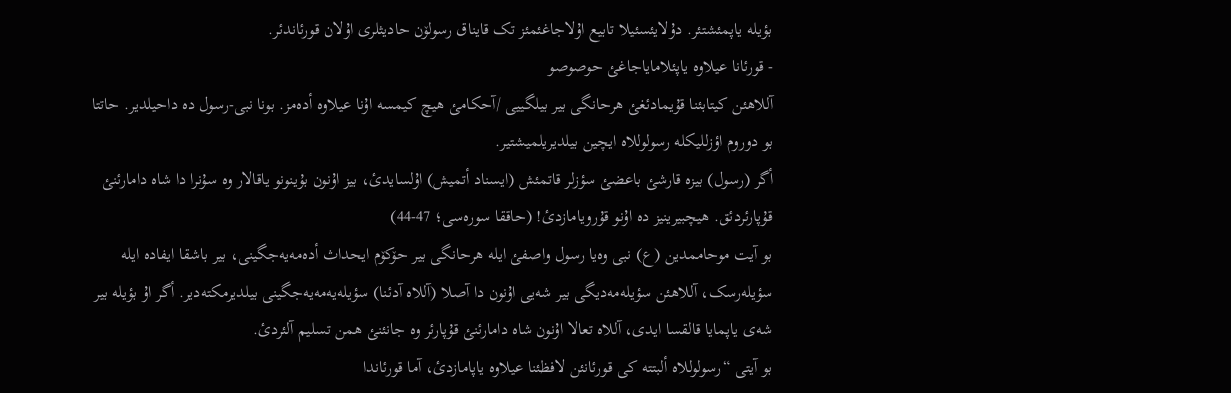بؤیلە یاپمئشتئر. دۇلایئسئیلا تابیع اۇلاجاغئمئز تک قایناق رسولۆن حادیثلری اۇلان قورئاندئر.
- قورئانا عیلاوە یاپئلامایاجاغئ حوصوصو
آللاهئن کیتابئنا قۇیمادئغئ هرحانگی بیر بیلگییی /آحکامئ هیچ کیمسە اۇنا عیلاوە أدەمز. بونا نبی-رسول دە داحیلدیر. حاتتا بو دوروم اؤزللیکلە رسولوللاە ایچین بیلدیریلمیشتیر.
أگر (رسول) بیزە قارشئ باعضئ سؤزلر قاتمئش (ایسناد أتمیش) اۇلسایدئ، بیز اۇنون بۇینونو یاقالار وە سۇنرا دا شاە دامارئنئ قۇپارئردئق. هیچبیرینیز دە اۇنو قۇرویامازدئ! (حاققا سورەسی؛ 47-44)
بو آیت موحاممدین (ع) نبی وەیا رسول واصفئ ایلە هرحانگی بیر حۆکۆم ایحداث أدەمەیەجگینی، بیر باشقا ایفادە ایلە سؤیلەرسک، آللاهئن سؤیلەمەدیگی بیر شەیی اۇنون دا آصلا (آللاە آدئنا) سؤیلەیەمەیەجگینی بیلدیرمکتەدیر. أگر اۇ بؤیلە بیر شەی یاپمایا قالقسا ایدی، آللاە تعالا اۇنون شاە دامارئنئ قۇپارئر وە جانئنئ همن تسلیم آلئردئ.
بو آیتی “رسولوللاە ألبتتە کی قورئانئن لافظئنا عیلاوە یاپامازدئ، آما قورئاندا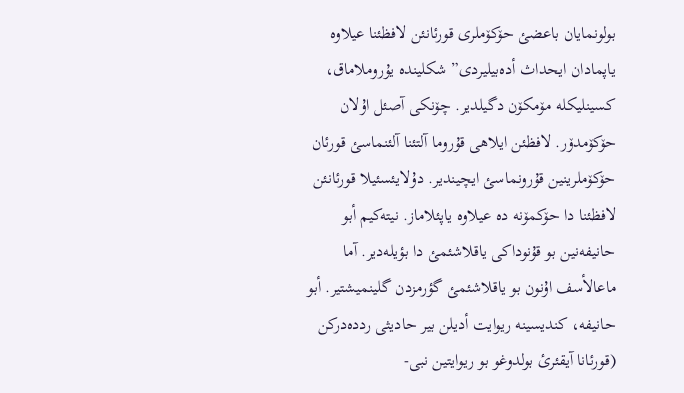بولونمایان باعضئ حۆکۆملری قورئانئن لافظئنا عیلاوە یاپمادان ایحداث أدەبیلیردی” شکلیندە یۇروملاماق، کسینلیکلە مۆمکۆن دگیلدیر. چۆنکی آصئل اۇلان حۆکۆمدۆر. لافظئن ایلاهی قۇروما آلتئنا آلئنماسئ قورئان حۆکۆملرینین قۇرونماسئ ایچیندیر. دۇلایئسئیلا قورئانئن لافظئنا دا حۆکمۆنە دە عیلاوە یاپئلاماز. نیتەکیم أبو حانیفەنین بو قۇنوداکی یاقلاشئمئ دا بؤیلەدیر. آما ماعالأسف اۇنون بو یاقلاشئمئ گؤرمزدن گلینمیشتیر. أبو حانیفە، کندیسینە ریوایت أدیلن بیر حادیثی رددەدرکن (قورئانا آیقئرئ بولدوغو بو ریوایتین نبی-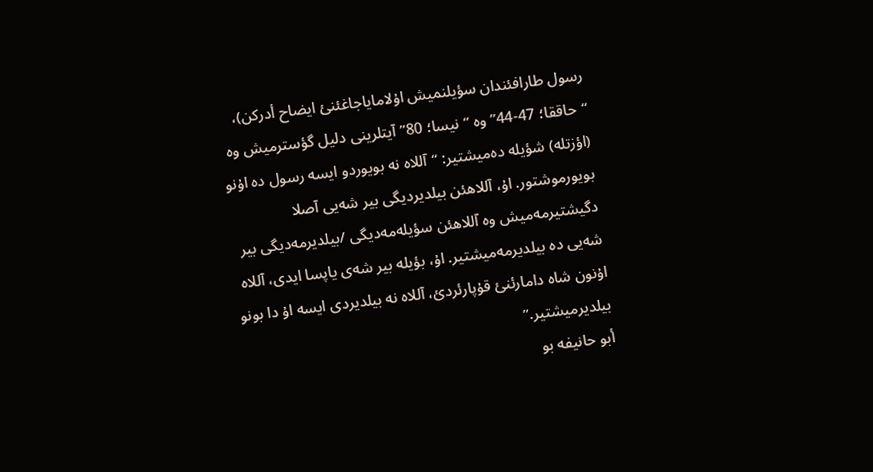رسول طارافئندان سؤیلنمیش اۇلامایاجاغئنئ ایضاح أدرکن)، “حاققا؛ 47-44” وە “نیسا؛ 80” آیتلرینی دلیل گؤسترمیش وە (اؤزتلە) شؤیلە دەمیشتیر: “آللاە نە بویوردو ایسە رسول دە اۇنو بویورموشتور. اۇ، آللاهئن بیلدیردیگی بیر شەیی آصلا دگیشتیرمەمیش وە آللاهئن سؤیلەمەدیگی /بیلدیرمەدیگی بیر شەیی دە بیلدیرمەمیشتیر. اۇ، بؤیلە بیر شەی یاپسا ایدی، آللاە اۇنون شاە دامارئنئ قۇپارئردئ، آللاە نە بیلدیردی ایسە اۇ دا بونو بیلدیرمیشتیر.”
أبو حانیفە بو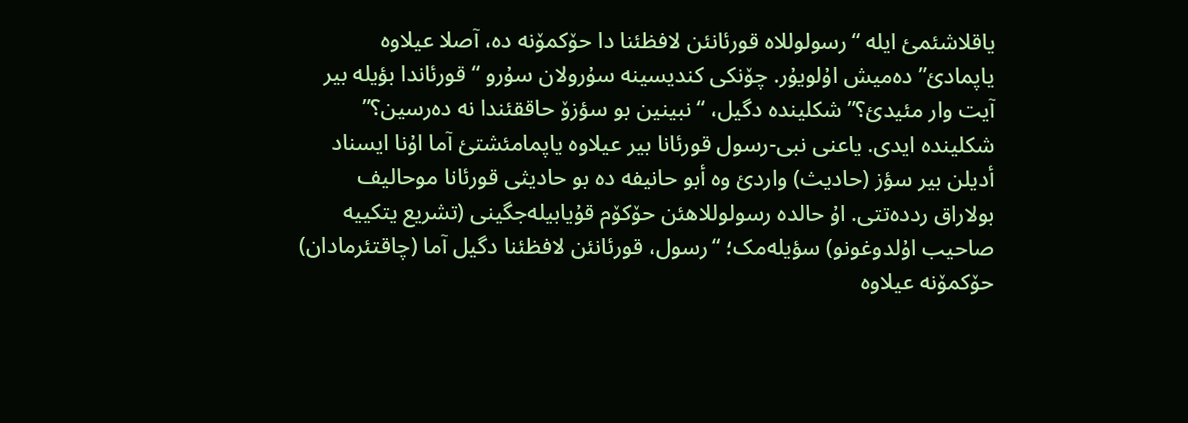یاقلاشئمئ ایلە “رسولوللاە قورئانئن لافظئنا دا حۆکمۆنە دە، آصلا عیلاوە یاپمادئ” دەمیش اۇلویۇر. چۆنکی کندیسینە سۇرولان سۇرو “قورئاندا بؤیلە بیر آیت وار مئیدئ؟” شکلیندە دگیل، “نبینین بو سؤزۆ حاققئندا نە دەرسین؟” شکلیندە ایدی. یاعنی نبی-رسول قورئانا بیر عیلاوە یاپمامئشتئ آما اۇنا ایسناد أدیلن بیر سؤز (حادیث) واردئ وە أبو حانیفە دە بو حادیثی قورئانا موحالیف بولاراق رددەتتی. اۇ حالدە رسولوللاهئن حۆکۆم قۇیابیلەجگینی (تشریع یتکییە صاحیب اۇلدوغونو) سؤیلەمک؛ “رسول، قورئانئن لافظئنا دگیل آما (چاقتئرمادان) حۆکمۆنە عیلاوە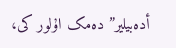أدەبیلیر” دەمک اۇلور کی،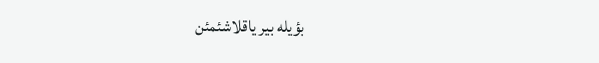بؤیلە بیر یاقلاشئمئن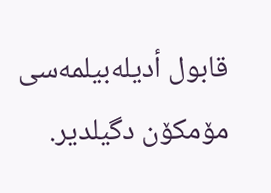قابول أدیلەبیلمەسی مۆمکۆن دگیلدیر.